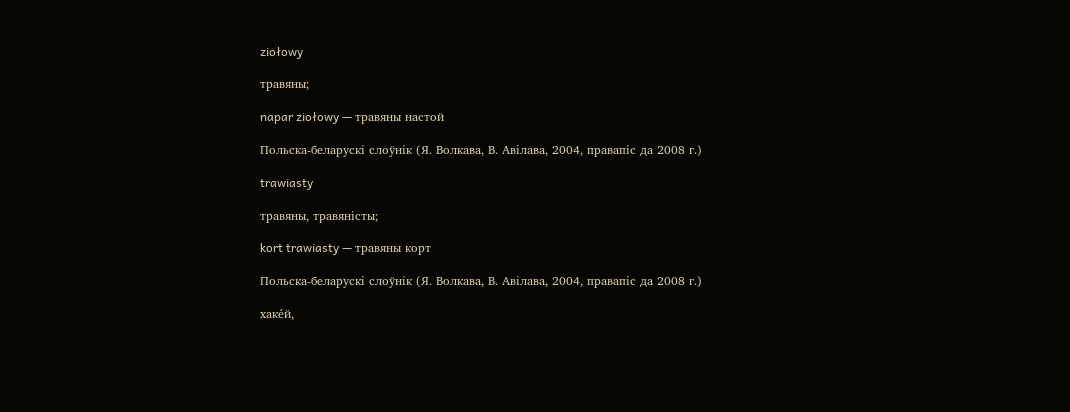ziołowy

травяны;

napar ziołowy — травяны настой

Польска-беларускі слоўнік (Я. Волкава, В. Авілава, 2004, правапіс да 2008 г.)

trawiasty

травяны, травяністы;

kort trawiasty — травяны корт

Польска-беларускі слоўнік (Я. Волкава, В. Авілава, 2004, правапіс да 2008 г.)

хаке́й,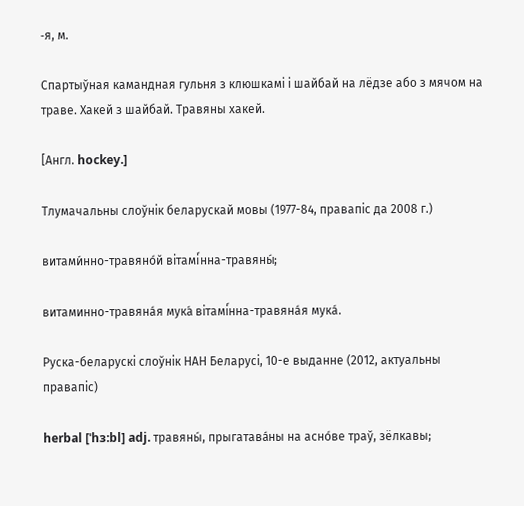‑я, м.

Спартыўная камандная гульня з клюшкамі і шайбай на лёдзе або з мячом на траве. Хакей з шайбай. Травяны хакей.

[Англ. hockey.]

Тлумачальны слоўнік беларускай мовы (1977-84, правапіс да 2008 г.)

витами́нно-травяно́й вітамі́нна-травяны́;

витаминно-травяна́я мука́ вітамі́нна-травяна́я мука́.

Руска-беларускі слоўнік НАН Беларусі, 10-е выданне (2012, актуальны правапіс)

herbal [ˈhɜ:bl] adj. травяны́, прыгатава́ны на асно́ве траў, зёлкавы;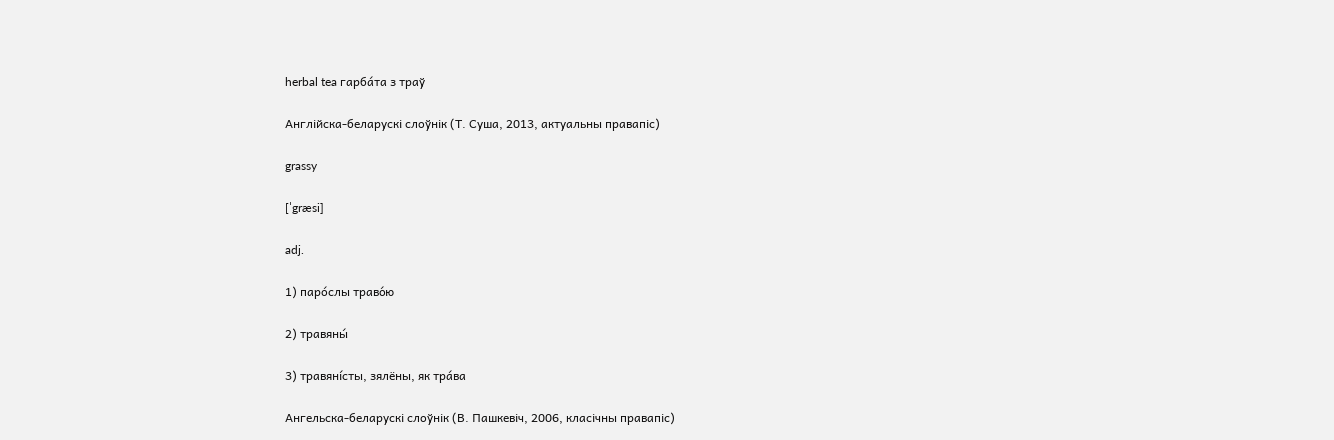herbal tea гарба́та з траў

Англійска-беларускі слоўнік (Т. Суша, 2013, актуальны правапіс)

grassy

[ˈgræsi]

adj.

1) паро́слы траво́ю

2) травяны́

3) травяні́сты, зялёны, як тра́ва

Ангельска-беларускі слоўнік (В. Пашкевіч, 2006, класічны правапіс)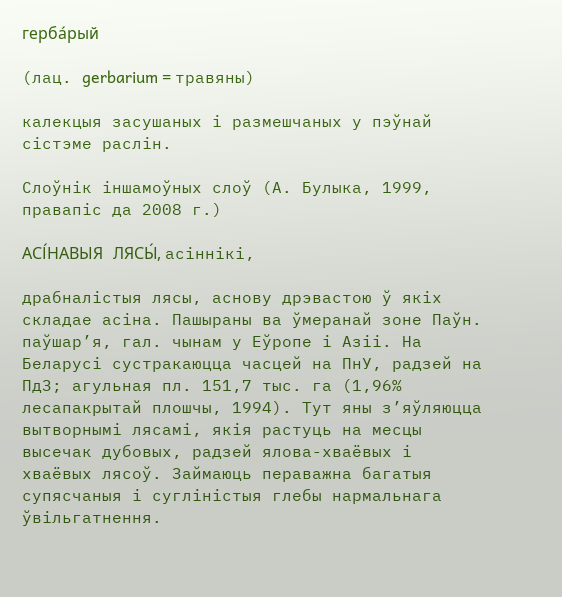герба́рый

(лац. gerbarium = травяны)

калекцыя засушаных і размешчаных у пэўнай сістэме раслін.

Слоўнік іншамоўных слоў (А. Булыка, 1999, правапіс да 2008 г.)

АСІ́НАВЫЯ ЛЯСЫ́, асіннікі,

драбналістыя лясы, аснову дрэвастою ў якіх складае асіна. Пашыраны ва ўмеранай зоне Паўн. паўшар’я, гал. чынам у Еўропе і Азіі. На Беларусі сустракаюцца часцей на ПнУ, радзей на ПдЗ; агульная пл. 151,7 тыс. га (1,96% лесапакрытай плошчы, 1994). Тут яны з’яўляюцца вытворнымі лясамі, якія растуць на месцы высечак дубовых, радзей ялова-хваёвых і хваёвых лясоў. Займаюць пераважна багатыя супясчаныя і сугліністыя глебы нармальнага ўвільгатнення.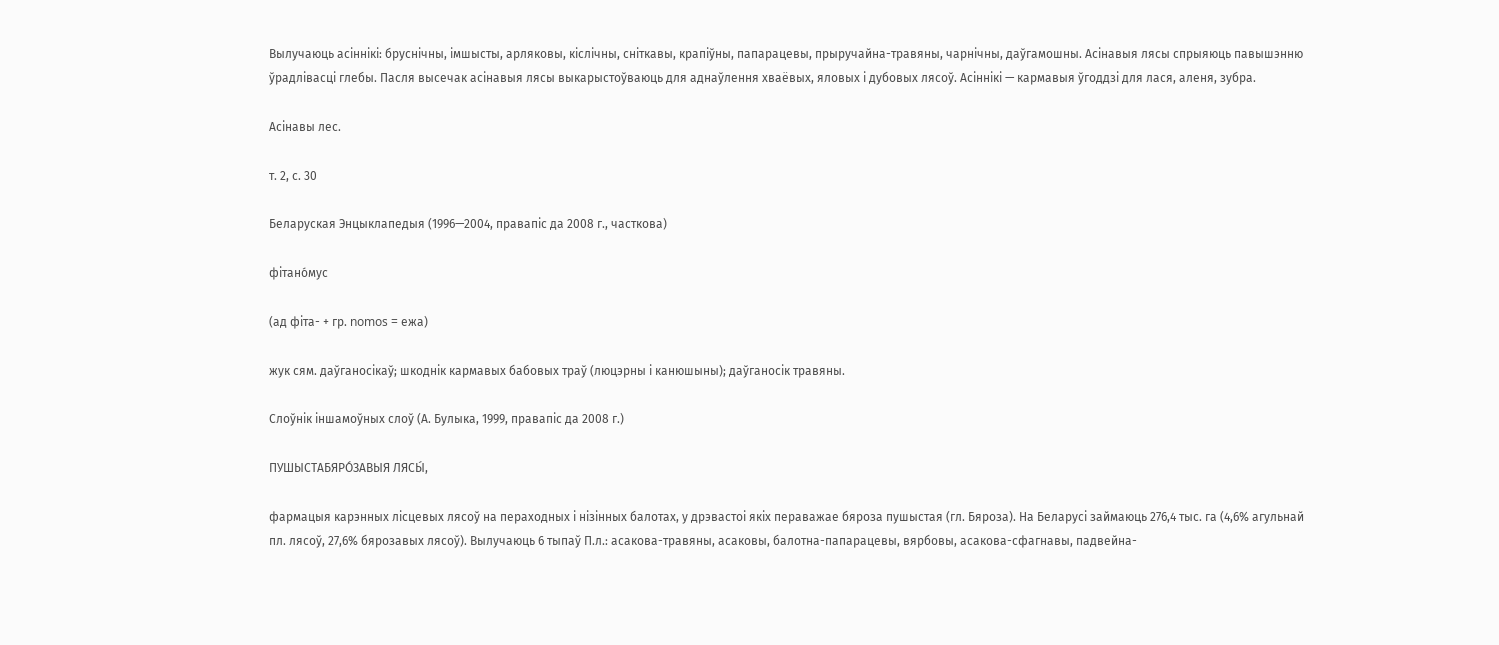Вылучаюць асіннікі: бруснічны, імшысты, арляковы, кіслічны, сніткавы, крапіўны, папарацевы, прыручайна-травяны, чарнічны, даўгамошны. Асінавыя лясы спрыяюць павышэнню ўрадлівасці глебы. Пасля высечак асінавыя лясы выкарыстоўваюць для аднаўлення хваёвых, яловых і дубовых лясоў. Асіннікі — кармавыя ўгоддзі для лася, аленя, зубра.

Асінавы лес.

т. 2, с. 30

Беларуская Энцыклапедыя (1996—2004, правапіс да 2008 г., часткова)

фітано́мус

(ад фіта- + гр. nomos = ежа)

жук сям. даўганосікаў; шкоднік кармавых бабовых траў (люцэрны і канюшыны); даўганосік травяны.

Слоўнік іншамоўных слоў (А. Булыка, 1999, правапіс да 2008 г.)

ПУШЫСТАБЯРО́ЗАВЫЯ ЛЯСЫ́,

фармацыя карэнных лісцевых лясоў на пераходных і нізінных балотах, у дрэвастоі якіх пераважае бяроза пушыстая (гл. Бяроза). На Беларусі займаюць 276,4 тыс. га (4,6% агульнай пл. лясоў, 27,6% бярозавых лясоў). Вылучаюць 6 тыпаў П.л.: асакова-травяны, асаковы, балотна-папарацевы, вярбовы, асакова-сфагнавы, падвейна-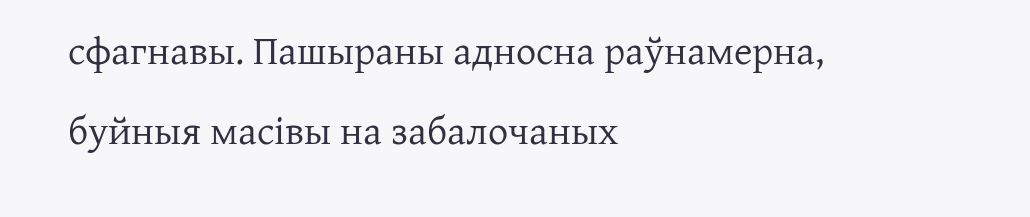сфагнавы. Пашыраны адносна раўнамерна, буйныя масівы на забалочаных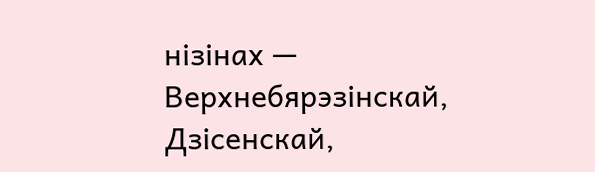нізінах — Верхнебярэзінскай, Дзісенскай,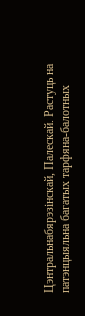Цэнтральнабярэзінскай, Палескай. Растуць на патэнцыяльна багатых тарфяна-балотных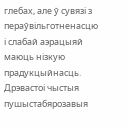глебах, але ў сувязі з пераўвільготненасцю і слабай аэрацыяй маюць нізкую прадукцыйнасць. Дрэвастоі чыстыя пушыстабярозавыя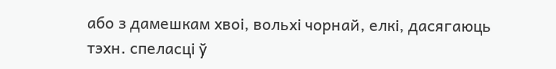або з дамешкам хвоі, вольхі чорнай, елкі, дасягаюць тэхн. спеласці ў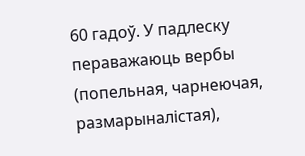60 гадоў. У падлеску пераважаюць вербы (попельная, чарнеючая, размарыналістая),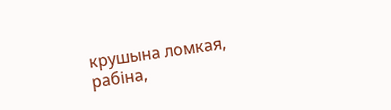крушына ломкая, рабіна,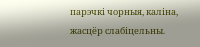парэчкі чорныя, каліна, жасцёр слабіцельны.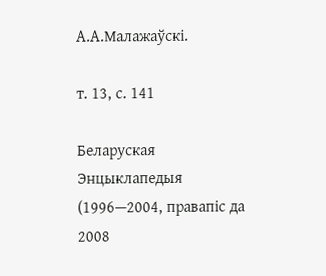А.А.Малажаўскі.

т. 13, с. 141

Беларуская Энцыклапедыя (1996—2004, правапіс да 2008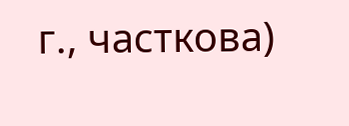г., часткова)